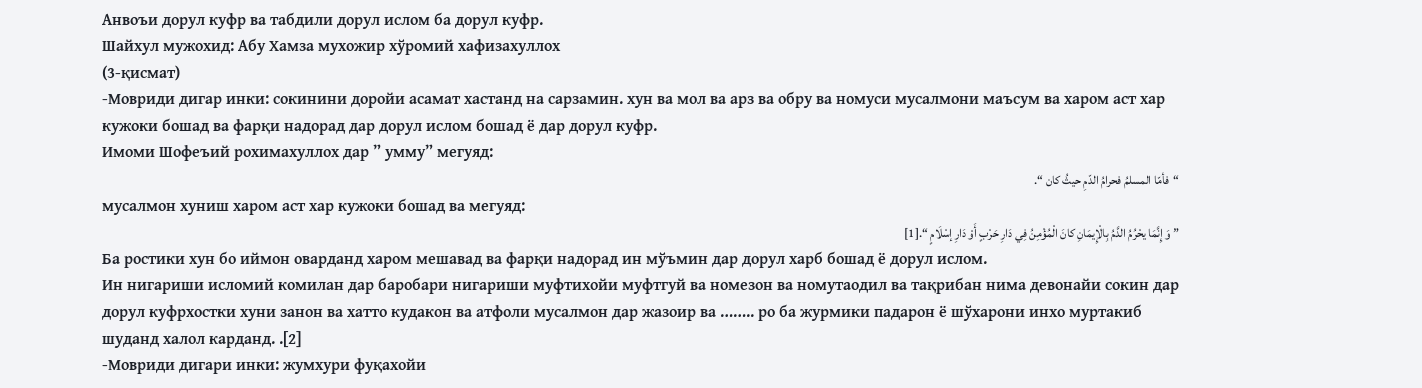Анвоъи дорул куфр ва табдили дорул ислом ба дорул куфр.
Шайхул мужохид: Абу Хамза мухожир хўромий хафизахуллох
(3-қисмат)
-Мовриди дигар инки: сокинини доройи асамат хастанд на сарзамин. хун ва мол ва арз ва обру ва номуси мусалмони маъсум ва харом аст хар кужоки бошад ва фарқи надорад дар дорул ислом бошад ё дар дорул куфр.
Имоми Шофеъий рохимахуллох дар ” умму” мегуяд:
“فأمّا المسلمُ فحرامُ الدّمِ حيثُ كان “.
мусалмон хуниш харом аст хар кужоки бошад ва мегуяд:
” وَ إِنَّمَا یحْرُمُ الدَّمُ بِالْإِیمَانِ کانَ الْمُؤْمِنُ فِي دَارِ حَرْبٍ أَوْ دَارِ إسْلَامٍ “.[1]
Ба ростики хун бо иймон оварданд харом мешавад ва фарқи надорад ин мўъмин дар дорул харб бошад ё дорул ислом.
Ин нигариши исломий комилан дар баробари нигариши муфтихойи муфтгуй ва номезон ва номутаодил ва тақрибан нима девонайи сокин дар дорул куфрхостки хуни занон ва хатто кудакон ва атфоли мусалмон дар жазоир ва …….. ро ба журмики падарон ё шўхарони инхо муртакиб шуданд халол карданд. .[2]
-Мовриди дигари инки: жумхури фуқахойи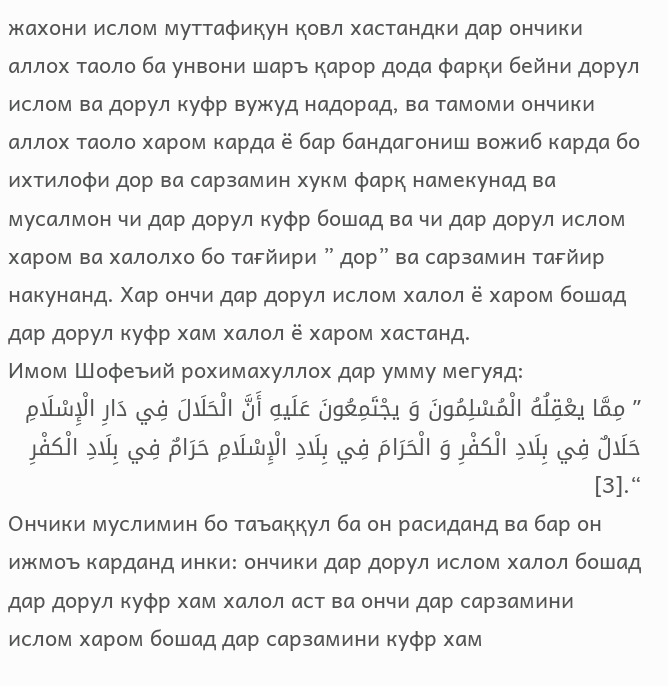жахони ислом муттафиқун қовл хастандки дар ончики аллох таоло ба унвони шаръ қарор дода фарқи бейни дорул ислом ва дорул куфр вужуд надорад, ва тамоми ончики аллох таоло харом карда ё бар бандагониш вожиб карда бо ихтилофи дор ва сарзамин хукм фарқ намекунад ва мусалмон чи дар дорул куфр бошад ва чи дар дорул ислом харом ва халолхо бо тағйири ” дор” ва сарзамин тағйир накунанд. Хар ончи дар дорул ислом халол ё харом бошад дар дорул куфр хам халол ё харом хастанд.
Имом Шофеъий рохимахуллох дар умму мегуяд:
” مِمَّا یعْقِلُهُ الْمُسْلِمُونَ وَ یجْتَمِعُونَ عَلَیهِ أَنَّ الْحَلَالَ فِي دَارِ الْإِسْلَامِ حَلَالٌ فِي بِلَادِ الْکفْرِ وَ الْحَرَامَ فِي بِلَادِ الْإِسْلَامِ حَرَامٌ فِي بِلَادِ الْکفْرِ “.[3]
Ончики муслимин бо таъаққул ба он расиданд ва бар он ижмоъ карданд инки: ончики дар дорул ислом халол бошад дар дорул куфр хам халол аст ва ончи дар сарзамини ислом харом бошад дар сарзамини куфр хам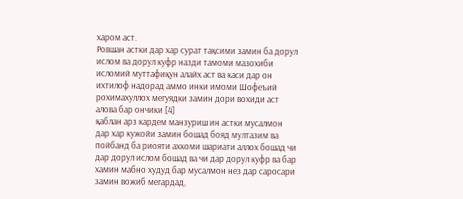харом аст.
Ровшан астки дар хар сурат тақсими замин ба дорул ислом ва дорул куфр назди тамоми мазохиби исломий муттафиқун алайх аст ва каси дар он ихтилоф надорад аммо инки имоми Шофеъий рохимахуллох мегуядки замин дори вохиди аст алова бар ончики [4]
қаблан арз кардем манзуриш ин астки мусалмон дар хар кужойи замин бошад бояд мултазим ва пойбанд ба риояти ахкоми шариати аллох бошад чи дар дорул ислом бошад ва чи дар дорул куфр ва бар хамин мабно худуд бар мусалмон нез дар саросари замин вожиб мегардад,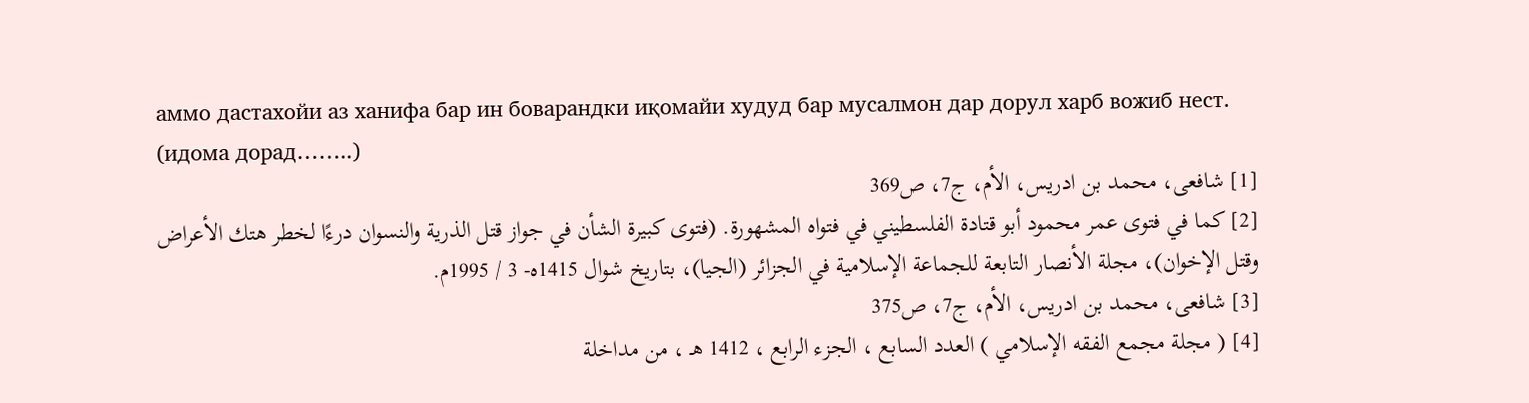аммо дастахойи аз ханифа бар ин боварандки иқомайи худуд бар мусалмон дар дорул харб вожиб нест.
(идома дорад……..)
[1] شافعی، محمد بن ادریس، الأم، ج7، ص369
[2] كما في فتوى عمر محمود أبو قتادة الفلسطيني في فتواه المشهورة. (فتوى كبيرة الشأن في جواز قتل الذرية والنسوان درءًا لخطر هتك الأعراض وقتل الإخوان)، مجلة الأنصار التابعة للجماعة الإسلامية في الجزائر (الجيا)، بتاريخ شوال 1415ه- 3 / 1995م.
[3] شافعی، محمد بن ادریس، الأم، ج7، ص375
[4] ( مجلة مجمع الفقه الإسلامي ) العدد السابع ، الجزء الرابع ، 1412 هـ ، من مداخلة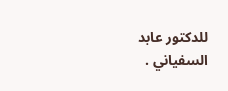للدكتور عابد السفياني .